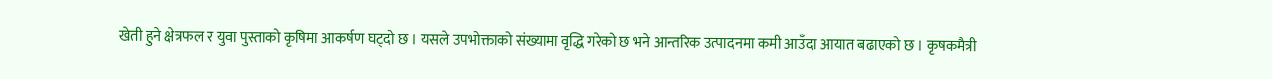खेती हुने क्षेत्रफल र युवा पुस्ताको कृषिमा आकर्षण घट्दो छ । यसले उपभोक्ताको संख्यामा वृद्धि गरेको छ भने आन्तरिक उत्पादनमा कमी आउँदा आयात बढाएको छ । कृषकमैत्री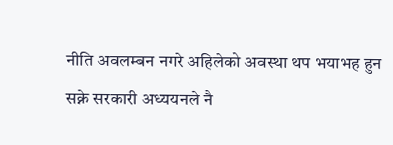नीति अवलम्बन नगरे अहिलेको अवस्था थप भयाभह हुन सक्ने सरकारी अध्ययनले नै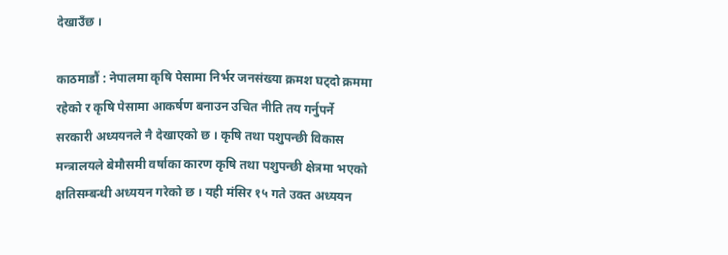देखाउँछ ।

काठमाडौं : नेपालमा कृषि पेसामा निर्भर जनसंख्या क्रमश घट्दो क्रममा रहेको र कृषि पेसामा आकर्षण बनाउन उचित नीति तय गर्नुपर्ने सरकारी अध्ययनले नै देखाएको छ । कृषि तथा पशुपन्छी विकास मन्त्रालयले बेमौसमी वर्षाका कारण कृषि तथा पशुपन्छी क्षेत्रमा भएको क्षतिसम्बन्धी अध्ययन गरेको छ । यही मंसिर १५ गते उक्त अध्ययन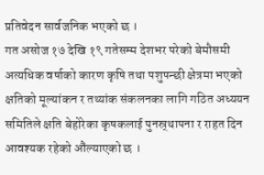प्रतिवेदन सार्वजनिक भएको छ ।
गत असोज १७ देखि १९ गतेसम्म देशभर परेको बेमौसमी अत्यधिक वर्षाको कारण कृषि तथा पशुपन्छी क्षेत्रमा भएको क्षतिको मूल्यांकन र तथ्यांक संकलनका लागि गठित अध्ययन समितिले क्षति बेहोरेका कृषकलाई पुनस्र्थापना र राहत दिन आवश्यक रहेको औंल्याएको छ ।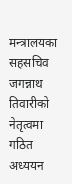मन्त्रालयका सहसचिव जगन्नाथ तिवारीको नेतृत्वमा गठित अध्ययन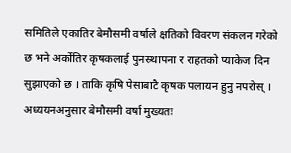समितिले एकातिर बेमौसमी वर्षाले क्षतिको विवरण संकलन गरेको छ भने अर्कोतिर कृषकलाई पुनस्र्थापना र राहतको प्याकेज दिन सुझाएको छ । ताकि कृषि पेसाबाटै कृषक पलायन हुनु नपरोस् ।
अध्ययनअनुसार बेमौसमी वर्षा मुख्यतः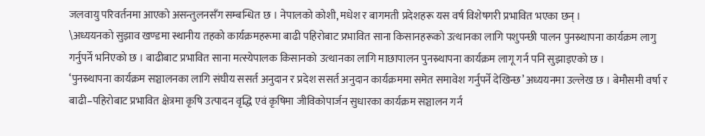जलवायु परिवर्तनमा आएको असन्तुलनसँग सम्बन्धित छ । नेपालको कोशी, मधेश र बागमती प्रदेशहरू यस वर्ष विशेषगरी प्रभावित भएका छन् ।
\अध्ययनको सुझाव खण्डमा स्थानीय तहको कार्यक्रमहरूमा बाढी पहिरोबाट प्रभावित साना किसानहरूको उत्थानका लागि पशुपन्छी पालन पुनस्र्थापना कार्यक्रम लागु गर्नुपर्ने भनिएको छ । बाढीबाट प्रभावित साना मत्स्येपालक किसानको उत्थानका लागि माछापालन पुनस्र्थापना कार्यक्रम लागू गर्न पनि सुझाइएको छ ।
‘पुनस्र्थापना कार्यक्रम सञ्चालनका लागि संघीय ससर्त अनुदान र प्रदेश ससर्त अनुदान कार्यक्रममा समेत समावेश गर्नुपर्ने देखिन्छ’ अध्ययनमा उल्लेख छ । बेमौसमी वर्षा र बाढी–पहिरोबाट प्रभावित क्षेत्रमा कृषि उत्पादन वृद्धि एवं कृषिमा जीविकोपार्जन सुधारका कार्यक्रम सञ्चालन गर्न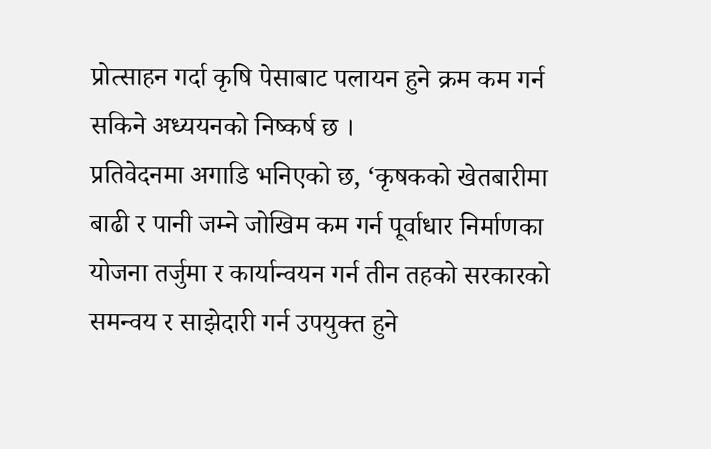प्रोत्साहन गर्दा कृषि पेसाबाट पलायन हुने क्रम कम गर्न सकिने अध्ययनको निष्कर्ष छ ।
प्रतिवेदनमा अगाडि भनिएको छ, ‘कृषकको खेतबारीमा बाढी र पानी जम्ने जोखिम कम गर्न पूर्वाधार निर्माणका योजना तर्जुमा र कार्यान्वयन गर्न तीन तहको सरकारको समन्वय र साझेदारी गर्न उपयुक्त हुने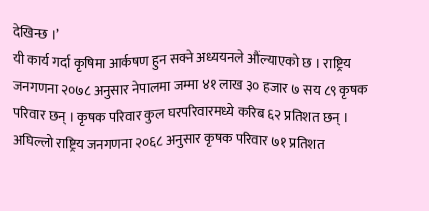देखिन्छ ।’
यी कार्य गर्दा कृषिमा आर्कषण हुन सक्ने अध्ययनले औंल्याएको छ । राष्ट्रिय जनगणना २०७८ अनुसार नेपालमा जम्मा ४१ लाख ३० हजार ७ सय ८९ कृषक परिवार छन् । कृषक परिवार कुल घरपरिवारमध्ये करिब ६२ प्रतिशत छन् ।
अघिल्लो राष्ट्रिय जनगणना २०६८ अनुसार कृषक परिवार ७१ प्रतिशत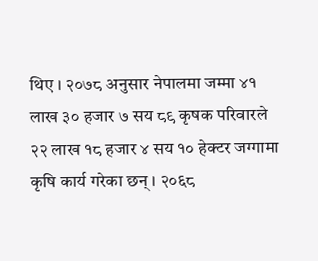थिए । २०७८ अनुसार नेपालमा जम्मा ४१ लाख ३० हजार ७ सय ८९ कृषक परिवारले २२ लाख १८ हजार ४ सय १० हेक्टर जग्गामा कृषि कार्य गरेका छन् । २०६८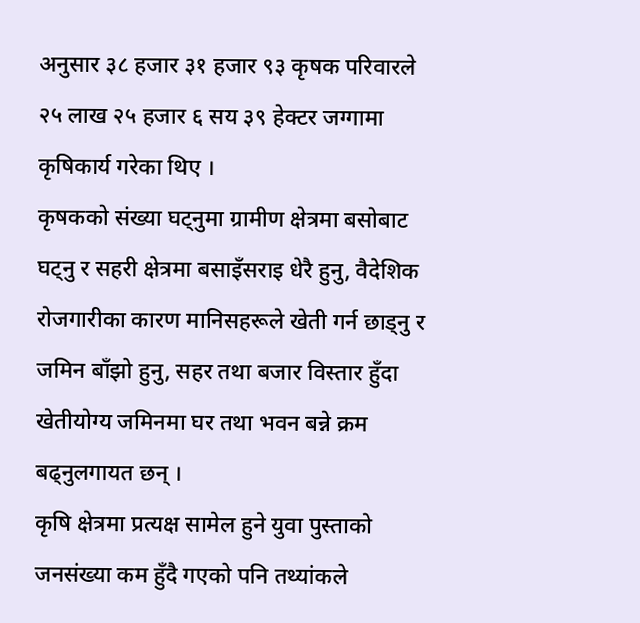अनुसार ३८ हजार ३१ हजार ९३ कृषक परिवारले २५ लाख २५ हजार ६ सय ३९ हेक्टर जग्गामा कृषिकार्य गरेका थिए ।
कृषकको संख्या घट्नुमा ग्रामीण क्षेत्रमा बसोबाट घट्नु र सहरी क्षेत्रमा बसाइँसराइ धेरै हुनु, वैदेशिक रोजगारीका कारण मानिसहरूले खेती गर्न छाड्नु र जमिन बाँझो हुनु, सहर तथा बजार विस्तार हुँदा खेतीयोग्य जमिनमा घर तथा भवन बन्ने क्रम बढ्नुलगायत छन् ।
कृषि क्षेत्रमा प्रत्यक्ष सामेल हुने युवा पुस्ताको जनसंख्या कम हुँदै गएको पनि तथ्यांकले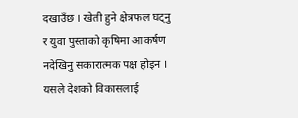दखाउँछ । खेती हुने क्षेत्रफल घट्नु र युवा पुस्ताको कृषिमा आकर्षण नदेखिनु सकारात्मक पक्ष होइन । यसले देशको विकासलाई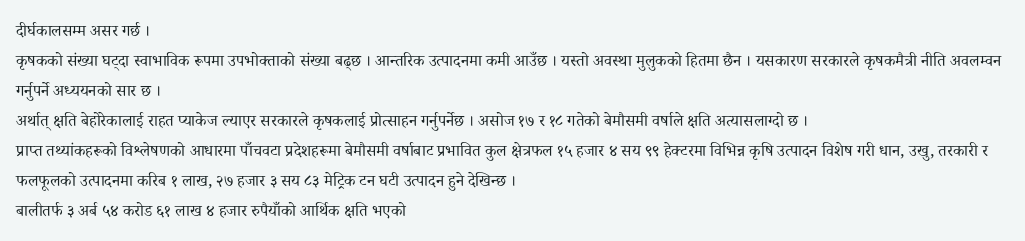दीर्घकालसम्म असर गर्छ ।
कृषकको संख्या घट्दा स्वाभाविक रूपमा उपभोक्ताको संख्या बढ्छ । आन्तरिक उत्पादनमा कमी आउँछ । यस्तो अवस्था मुलुकको हितमा छैन । यसकारण सरकारले कृषकमैत्री नीति अवलम्वन गर्नुपर्ने अध्ययनको सार छ ।
अर्थात् क्षति बेहोरेकालाई राहत प्याकेज ल्याएर सरकारले कृषकलाई प्रोत्साहन गर्नुपर्नेछ । असोज १७ र १८ गतेको बेमौसमी वर्षाले क्षति अत्यासलाग्दो छ ।
प्राप्त तथ्यांकहरूको विश्लेषणको आधारमा पाँचवटा प्रदेशहरूमा बेमौसमी वर्षाबाट प्रभावित कुल क्षेत्रफल १५ हजार ४ सय ९९ हेक्टरमा विभिन्न कृषि उत्पादन विशेष गरी धान, उखु, तरकारी र फलफूलको उत्पादनमा करिब १ लाख, २७ हजार ३ सय ८३ मेट्रिक टन घटी उत्पादन हुने देखिन्छ ।
बालीतर्फ ३ अर्ब ५४ करोड ६१ लाख ४ हजार रुपैयाँको आर्थिक क्षति भएको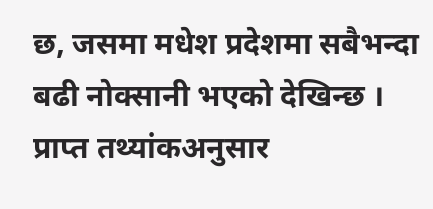छ, जसमा मधेश प्रदेशमा सबैभन्दा बढी नोक्सानी भएको देखिन्छ । प्राप्त तथ्यांकअनुसार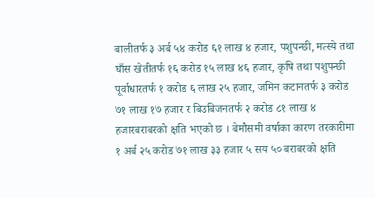बालीतर्फ ३ अर्ब ५४ करोड ६१ लाख ४ हजार, पशुपन्छी, मत्स्ये तथा घाँस खेतीतर्फ १६ करोड १५ लाख ४६ हजार, कृषि तथा पशुपन्छी पूर्वाधारतर्फ १ करोड ६ लाख २५ हजार, जमिन कटानतर्फ ३ करोड ७१ लाख १७ हजार र बिउबिजनतर्फ २ करोड ८१ लाख ४ हजारबराबरको क्षति भएको छ । बेमौसमी वर्षाका कारण तरकारीमा १ अर्ब २५ करोड ७१ लाख ३३ हजार ५ सय ५० बराबरको क्षति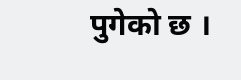पुगेको छ ।